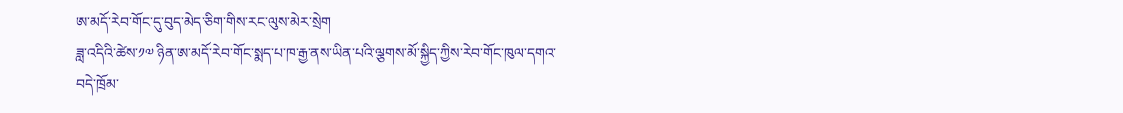ཨ་མདོ་རེབ་གོང་དུ་བུད་མེད་ཅིག་གིས་རང་ལུས་མེར་སྲེག
ཟླ་འདིའི་ཚེས་༡༧ ཉིན་ཨ་མདོ་རེབ་གོང་སྨད་པ་ཁ་རྒྱ་ནས་ཡིན་པའི་ལྕགས་མོ་སྐྱིད་ཀྱིས་རེབ་གོང་ཁུལ་དགའ་བདེ་ཁྲོམ་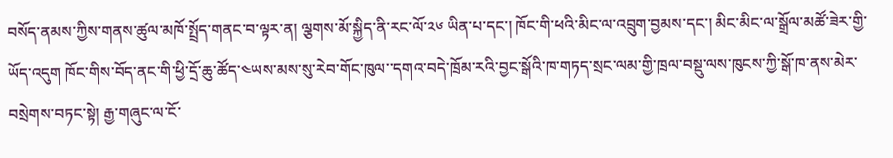བསོད་ནམས་ཀྱིས་གནས་ཚུལ་མཁོ་སྤྲོད་གནང་བ་ལྟར་ན། ལྕགས་མོ་སྐྱིད་ནི་རང་ལོ་༢༦ ཡིན་པ་དང་། ཁོང་གི་ཕའི་མིང་ལ་འབྲུག་བྱམས་དང་། མིང་མིང་ལ་སྒྲོལ་མཚོ་ཟེར་གྱི་ཡོད་འདུག ཁོང་གིས་བོད་ནང་གི་ཕྱི་དྲོ་ཆུ་ཚོད་༤ཡས་མས་སུ་རེབ་གོང་ཁུལ་་དགའ་བདེ་ཁྲོམ་རའི་བྱང་སྒོའི་ཁ་གཏད་སྲང་ལམ་གྱི་ཁྲལ་བསྡུ་ལས་ཁུངས་ཀྱི་སྒོ་ཁ་ནས་མེར་བསྲེགས་བཏང་སྟེ། རྒྱ་གཞུང་ལ་ངོ་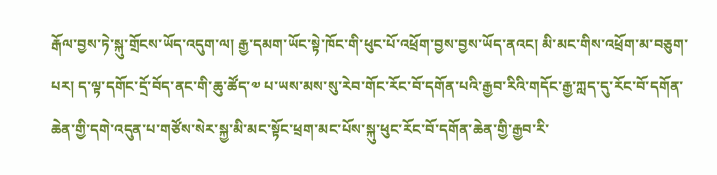རྒོལ་བྱས་ཏེ་སྐུ་གྲོངས་ཡོད་འདུག་ལ། རྒྱ་དམག་ཡོང་སྟེ་ཁོང་གི་ཕུང་པོ་འཕྲོག་བྱས་བྱས་ཡོད་ནའང། མི་མང་གིས་འཕྲོག་མ་བཅུག་པར། ད་ལྟ་དགོང་དྲོ་བོད་ནང་གི་ཆུ་ཚོད་༧ པ་ཡས་མས་སུ་རེབ་གོང་རོང་བོ་དགོན་པའི་རྒྱབ་རིའི་གདོང་རྒྱ་ཀླད་དུ་རོང་བོ་དགོན་ཆེན་གྱི་དགེ་འདུན་པ་གཙོས་སེར་སྐྱ་མི་མང་སྟོང་ཕྲག་མང་པོས་སྐུ་ཕུང་རོང་བོ་དགོན་ཆེན་གྱི་རྒྱབ་རི་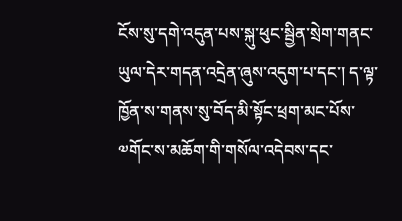ངོས་སུ་དགེ་འདུན་པས་སྐུ་ཕུང་སྦྱིན་སྲེག་གནང་ཡུལ་དེར་གདན་འདྲེན་ཞུས་འདུག་པ་དང་། ད་ལྟ་ཁྱོན་ས་གནས་སུ་བོད་མི་སྟོང་ཕྲག་མང་པོས་༧གོང་ས་མཆོག་གི་གསོལ་འདེབས་དང་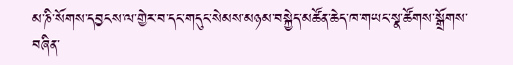མ་ཎི་སོགས་དབྱངས་ལ་གྱེར་བ་དང་གདུང་སེམས་མཉམ་བསྐྱེད་མཚོན་ཆེད་ཁ་གཡང་སྣ་ཚོགས་སྒྲོགས་བཞིན་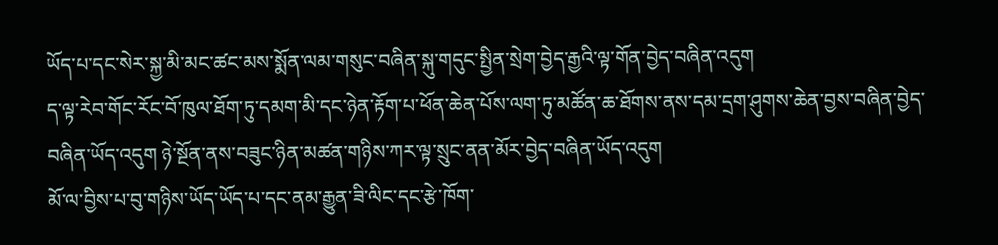ཡོད་པ་དང་སེར་སྐྱ་མི་མང་ཚང་མས་སྨོན་ལམ་གསུང་བཞིན་སྐུ་གདུང་སྤྱིན་སྲེག་བྱེད་རྒྱའི་ལྟ་གོན་བྱེད་བཞིན་འདུག
ད་ལྟ་རེབ་གོང་རོང་བོ་ཁུལ་ཐོག་ཏུ་དམག་མི་དང་ཉེན་རྟོག་པ་ཕོན་ཆེན་པོས་ལག་ཏུ་མཚོན་ཆ་ཐོགས་ནས་དམ་དྲག་ཤུགས་ཆེན་བྱས་བཞིན་བྱེད་བཞིན་ཡོད་འདུག ཉེ་སྔོན་ནས་བཟུང་ཉིན་མཚན་གཉིས་ཀར་ལྟ་སྲུང་ནན་མོར་བྱེད་བཞིན་ཡོད་འདུག
མོ་ལ་བྱིས་པ་བུ་གཉིས་ཡོད་ཡོད་པ་དང་ནམ་རྒྱུན་ཟི་ལིང་དང་རྩེ་ཁོག་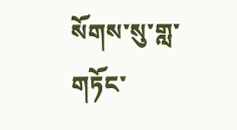སོགས་སུ་གླ་གཏོང་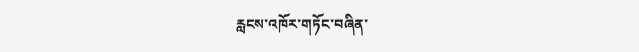རླངས་འཁོར་གཏོང་བཞིན་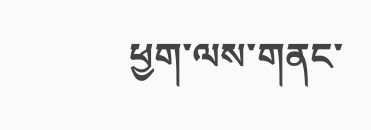ཕྱག་ལས་གནང་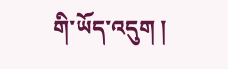གི་ཡོད་འདུག །